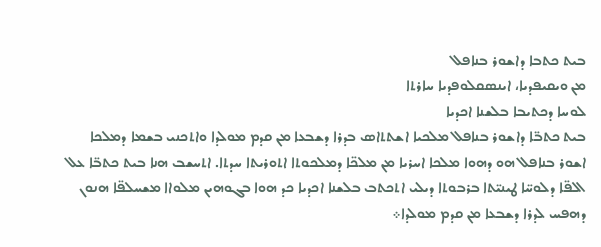ܒܝܬ ܟܬܒܐ ܕܐܫܘܪ ܒܢܐܦܠ
ܡܢ ܘܝܩܝܦܕܝܐ، ܐܝܢܣܩܠܘܦܕܝܐ ܚܐܪܬܐ
ܠܘܚܐ ܕܟܬܝܒܐ ܒܠܫܢܐ ܐܟܕܝܐ
ܒܝܬ ܟܬܒ̈ܐ ܕܐܫܘܪ ܒܢܐܦܠ ܡܠܟܝܐ ܐܫܬܬܐܣ ܒܕܪܐ ܕܫܒܥܐ ܡܢ ܩܕܡ ܡܘܠܕܐ ܘܐܬܟܢܝ ܒܫܡܐ ܕܡܠܟܐ ܐܫܘܪ ܒܢܐܦܠ ܗܘ ܕܗܘܐ ܡܠܟܐ ܐܚܪܝܐ ܡܢ ܡܠܟ̈ܐ ܕܡܠܟܘܬܐ ܐܬܘܪܝܬܐ ܚܕܬܐ. ܐܬܚܫܒ ܗܢܐ ܒܝܬ ܟܬܒ̈ܐ ܥܠ ܐܠܦ̈ܐ ܕܠܘܚ̈ܐ ܛܝܢܝ̈ܬܐ ܒܪܒܘܬܐ ܕܝܠܝ ܐܬܟܬܒ ܒܠܫܢܐ ܐܟܕܝܐ ܟܕ ܗܘܐ ܒܓܘܗܝܢ ܡܠܘܐܐ ܡܫܚܠܦ̈ܐ ܗܢܘܢ ܕܗܦܚ ܠܕܪܐ ܕܫܒܥܐ ܡܢ ܩܕܡ ܡܘܠܕܐ܀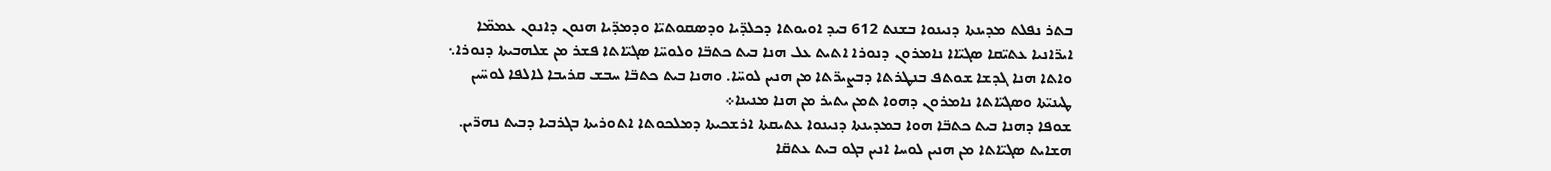ܒܬܪ ܢܦܠܬ ܡܕܝܢܬܐ ܕܢܝܢܘܐ ܒܫܢܬ 612 ܒܝܕ ܐܘܝܘܬܐ ܕܟܠܕ̈ܝܐ ܘܕܣܩܘܬܝ̈ܐ ܘܕܡܕ̈ܝܐ ܗܢܘܢ ܕܐܢܘܢ ܥܡܡ̈ܐ ܐܝܪ̈ܐܢܝܐ ܥܬܝ̈ܩܐ ܣܓܝ̈ܐܐ ܢܐܡܪܘܢ ܕܢܘܪܐ ܐܬܝܬ ܥܠ ܗܢܐ ܒܝܬ ܟܬܒ̈ܐ ܘܠܘܚ̈ܐ ܣܓܝ̈ܐܬܐ ܦܫܪ ܡܢ ܫܠܗܒܝܬܐ ܕܢܘܪܐ܆ ܘܐܬܐ ܗܢܐ ܓܕܫܐ ܫܘܬܦ ܒܢܛܪܬܐ ܕܒܨܝܪ̈ܬܐ ܡܢ ܗܢܝܢ ܠܘܚ̈ܐ. ܘܗܢܐ ܒܝܬ ܟܬܒ̈ܐ ܚܒܫ ܩܪܝܒܐ ܠܐܠܦܐ ܠܘܚ̈ܝܢ ܛܝܢܝ̈ܬܐ ܘܣܓܝ̈ܐܬܐ ܢܐܡܪܘܢ ܕܗܘܐ ܬܡܢ ܝܬܝܪ ܡܢ ܗܢܐ ܡܢܝܢܐ܀
ܫܘܦܐ ܕܗܢܐ ܒܝܬ ܟܬܒ̈ܐ ܗܘܐ ܒܡܕܝܢܬܐ ܕܢܝܢܘܐ ܥܬܝܩܬܐ ܐܪܫܟܝܬܐ ܕܡܠܟܘܬܐ ܐܬܘܪܝܬܐ ܒܓܪܒܝܐ ܕܒܝܬ ܢܗܪ̈ܝܢ. ܗܫܐܝܬ ܣܓܝ̈ܐܬܐ ܡܢ ܗܢܝܢ ܠܘܚܐ ܐܢܝܢ ܒܓܘ ܒܝܬ ܥܬܩ̈ܐ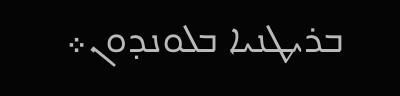ܒܪܝܛܢܝܐ ܒܠܘܢܕܘܢ܀